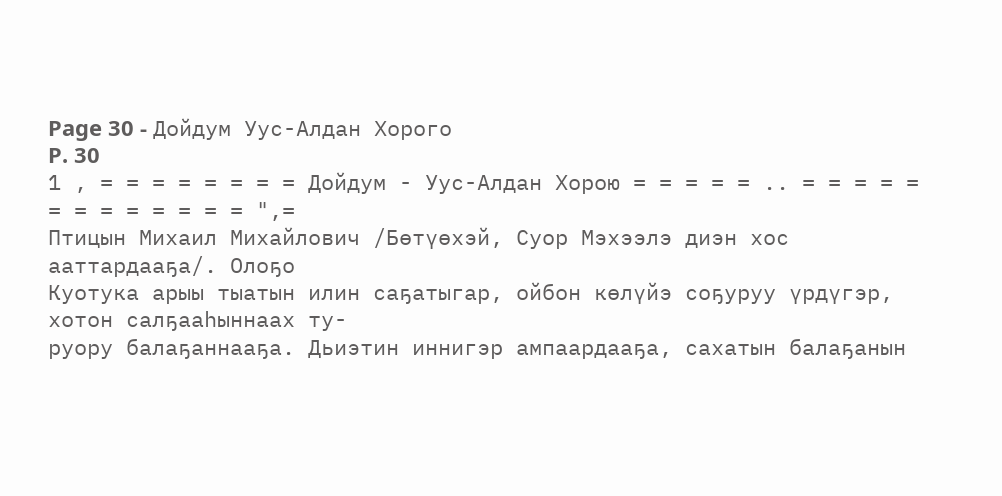Page 30 - Дойдум Уус-Алдан Хорого
P. 30
1 , = = = = = = = = Дойдум - Уус-Алдан Хорою = = = = = .. = = = = = = = = = = = = = ",=
Птицын Михаил Михайлович /Бөтүөхэй, Суор Мэхээлэ диэн хос ааттардааҕа/. Олоҕо
Куотука арыы тыатын илин саҕатыгар, ойбон көлүйэ соҕуруу үрдүгэр, хотон салҕааһыннаах ту-
руору балаҕаннааҕа. Дьиэтин иннигэр ампаардааҕа, сахатын балаҕанын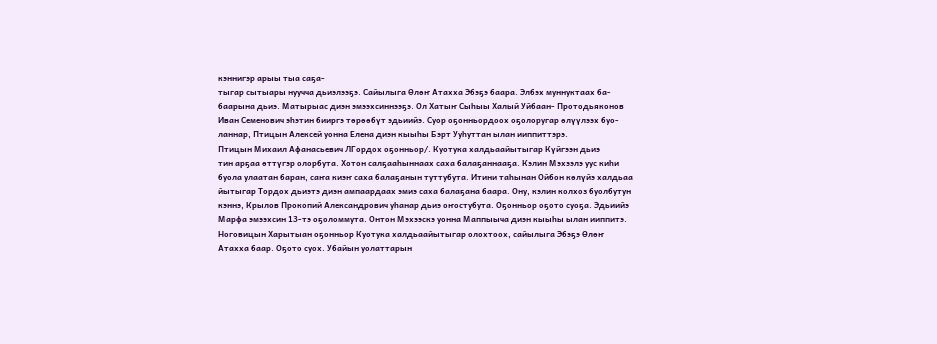кэннигэр арыы тыа саҕа-
тыгар сытыары нуучча дьиэлээҕэ. Сайылыга Өлөҥ Атахха Эбэҕэ баара. Элбэх муннуктаах ба-
баарына дьиэ. Матырыас диэн эмээхсиннээҕэ. Ол Хатыҥ Сыһыы Халый Уйбаан- Протодьяконов
Иван Семенович эһэтин бииргэ төрөөбүт эдьиийэ. Суор оҕонньордоох оҕолоругар өлүүлээх буо-
ланнар, Птицын Алексей уонна Елена диэн кыыһы Бэрт Ууһуттан ылан ииппиттэрэ.
Птицын Михаил Афанасьевич ЛГордох оҕонньор/. Куотука халдьаайытыгар Күйгээн дьиэ
тин арҕаа өттүгэр олорбута. Хотон салҕааһыннаах саха балаҕаннааҕа. Кэлин Мэхээлэ уус киһи
буола улаатан баран, саҥа киэҥ саха балаҕанын туттубута. Итини таһынан Ойбон көлүйэ халдьаа
йытыгар Тордох дьиэтэ диэн ампаардаах эмиэ саха балаҕана баара. Ону, кэлин колхоз буолбутун
кэннэ, Крылов Прокопий Александрович уһанар дьиэ оҥостубута. Оҕонньор оҕото суоҕа. Эдьиийэ
Марфа эмээхсин 13-тэ оҕоломмута. Онтон Мэхээскэ уонна Маппыыча диэн кыыһы ылан ииппитэ.
Ноговицын Харытыан оҕонньор Куотука халдьаайытыгар олохтоох, сайылыга Эбэҕэ Өлөҥ
Атахха баар. Оҕото суох. Убайын уолаттарын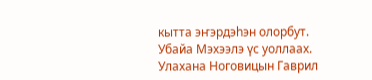кытта эҥэрдэһэн олорбут. Убайа Мэхээлэ үс уоллаах.
Улахана Ноговицын Гаврил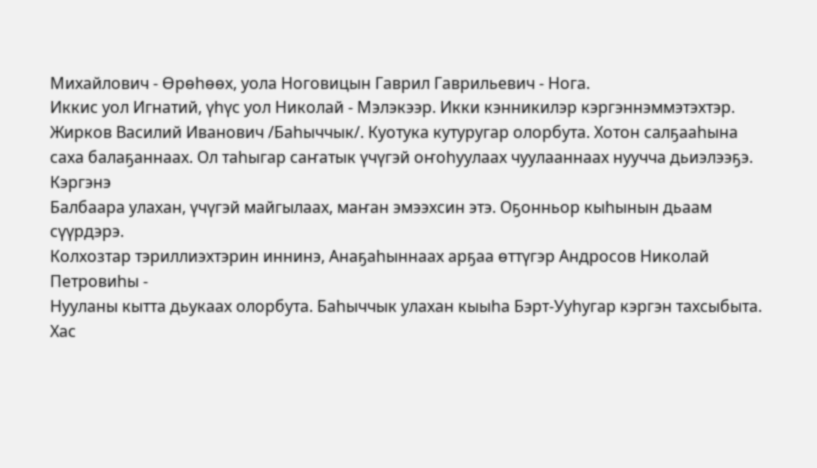Михайлович - Өрөһөөх, уола Ноговицын Гаврил Гаврильевич - Нога.
Иккис уол Игнатий, үһүс уол Николай - Мэлэкээр. Икки кэнникилэр кэргэннэммэтэхтэр.
Жирков Василий Иванович /Баһыччык/. Куотука кутуругар олорбута. Хотон салҕааһына
саха балаҕаннаах. Ол таһыгар саҥатык үчүгэй оҥоһуулаах чуулааннаах нуучча дьиэлээҕэ. Кэргэнэ
Балбаара улахан, үчүгэй майгылаах, маҥан эмээхсин этэ. Оҕонньор кыһынын дьаам сүүрдэрэ.
Колхозтар тэриллиэхтэрин иннинэ, Анаҕаһыннаах арҕаа өттүгэр Андросов Николай Петровиһы -
Нууланы кытта дьукаах олорбута. Баһыччык улахан кыыһа Бэрт-Ууһугар кэргэн тахсыбыта.
Хас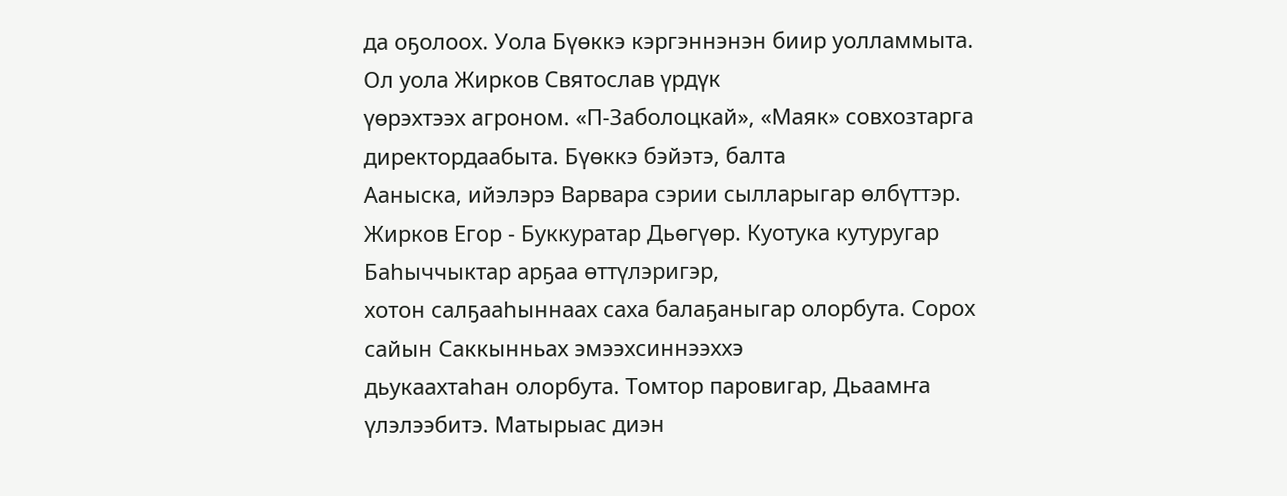да оҕолоох. Уола Бүөккэ кэргэннэнэн биир уолламмыта. Ол уола Жирков Святослав үрдүк
үөрэхтээх агроном. «П-Заболоцкай», «Маяк» совхозтарга директордаабыта. Бүөккэ бэйэтэ, балта
Ааныска, ийэлэрэ Варвара сэрии сылларыгар өлбүттэр.
Жирков Егор - Буккуратар Дьөгүөр. Куотука кутуругар Баһыччыктар арҕаа өттүлэригэр,
хотон салҕааһыннаах саха балаҕаныгар олорбута. Сорох сайын Саккынньах эмээхсиннээххэ
дьукаахтаһан олорбута. Томтор паровигар, Дьаамҥа үлэлээбитэ. Матырыас диэн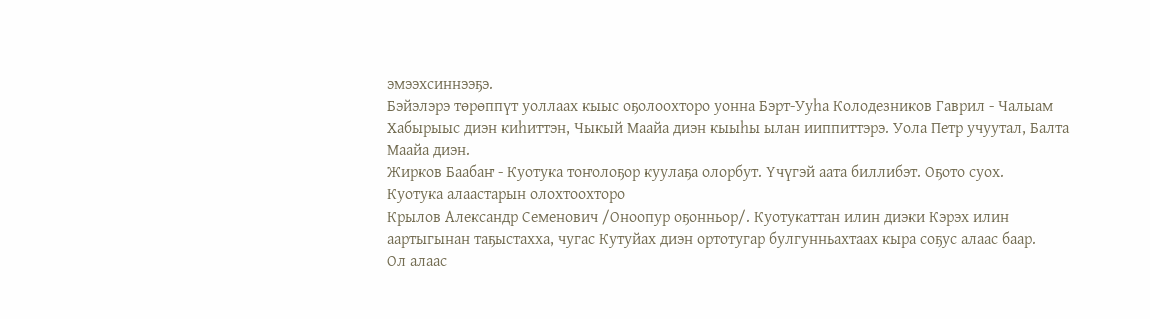эмээхсиннээҕэ.
Бэйэлэрэ төрөппүт уоллаах кыыс оҕолоохторо уонна Бэрт-Ууһа Колодезников Гаврил - Чалыам
Хабырыыс диэн киһиттэн, Чыкый Маайа диэн кыыһы ылан ииппиттэрэ. Уола Петр учуутал, Балта
Маайа диэн.
Жирков Баабаҥ - Куотука тоҥолоҕор куулаҕа олорбут. Үчүгэй аата биллибэт. Оҕото суох.
Куотука алаастарын олохтоохторо
Крылов Александр Семенович /Оноопур оҕонньор/. Куотукаттан илин диэки Кэрэх илин
аартыгынан таҕыстахха, чугас Кутуйах диэн ортотугар булгунньахтаах кыра соҕус алаас баар.
Ол алаас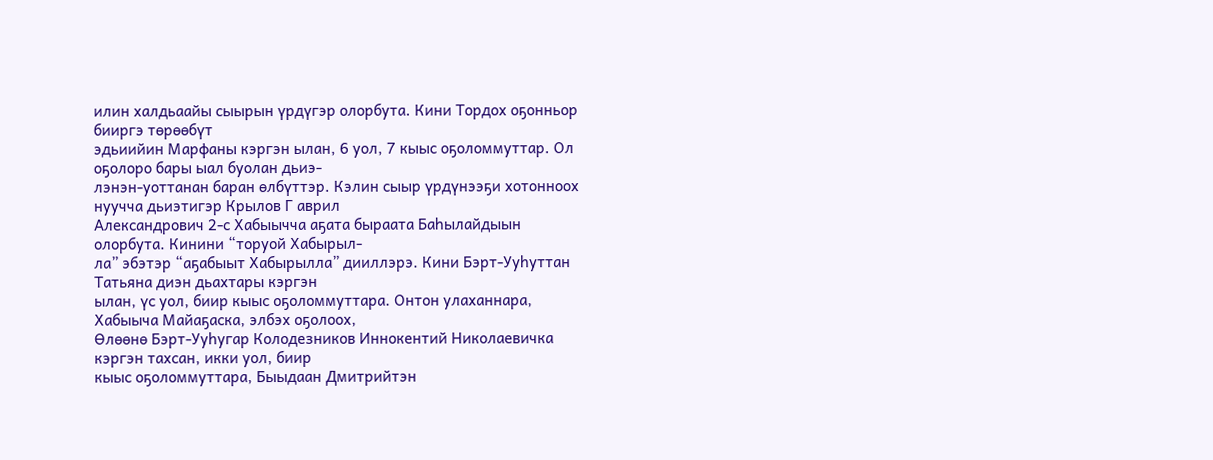илин халдьаайы сыырын үрдүгэр олорбута. Кини Тордох оҕонньор бииргэ төрөөбүт
эдьиийин Марфаны кэргэн ылан, 6 уол, 7 кыыс оҕоломмуттар. Ол оҕолоро бары ыал буолан дьиэ-
лэнэн-уоттанан баран өлбүттэр. Кэлин сыыр үрдүнээҕи хотонноох нуучча дьиэтигэр Крылов Г аврил
Александрович 2-с Хабыычча аҕата быраата Баһылайдыын олорбута. Кинини “торуой Хабырыл-
ла” эбэтэр “аҕабыыт Хабырылла” дииллэрэ. Кини Бэрт-Ууһуттан Татьяна диэн дьахтары кэргэн
ылан, үс уол, биир кыыс оҕоломмуттара. Онтон улаханнара, Хабыыча Майаҕаска, элбэх оҕолоох,
Өлөөнө Бэрт-Ууһугар Колодезников Иннокентий Николаевичка кэргэн тахсан, икки уол, биир
кыыс оҕоломмуттара, Быыдаан Дмитрийтэн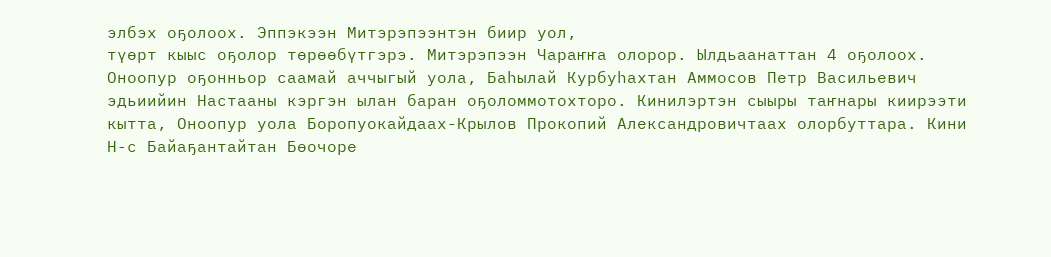элбэх оҕолоох. Эппэкээн Митэрэпээнтэн биир уол,
түөрт кыыс оҕолор төрөөбүтгэрэ. Митэрэпээн Чараҥҥа олорор. Ылдьаанаттан 4 оҕолоох.
Оноопур оҕонньор саамай аччыгый уола, Баһылай Курбуһахтан Аммосов Петр Васильевич
эдьиийин Настааны кэргэн ылан баран оҕоломмотохторо. Кинилэртэн сыыры таҥнары киирээти
кытта, Оноопур уола Боропуокайдаах-Крылов Прокопий Александровичтаах олорбуттара. Кини
Н-с Байаҕантайтан Бөочоре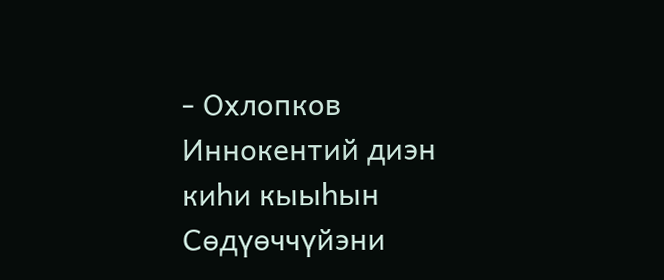- Охлопков Иннокентий диэн киһи кыыһын Сөдүөччүйэни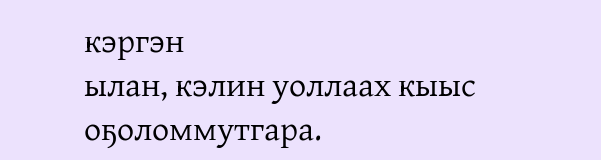кэргэн
ылан, кэлин уоллаах кыыс оҕоломмутгара.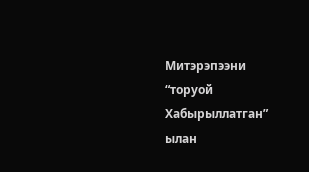Митэрэпээни “торуой Хабырыллатган” ылан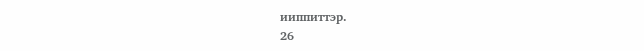ииппиттэр.
26